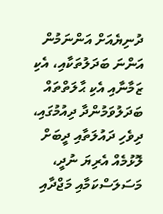ދުނިޔެއަށް އަންނަމުން އަންނަ ބަދަލުތަކާއި، އެކި ޒަމާނާއި އެކި ޙާލަތްތައް ބަދަލުވަމުންދާ ދިއުމުގައި، ދިވެހި ދައުލަތާއި ދީބަށް ލޮޅުމެއް އެރިޔަ ނުދީ، މަސަލަސްކަމާއި މަޖްދާއި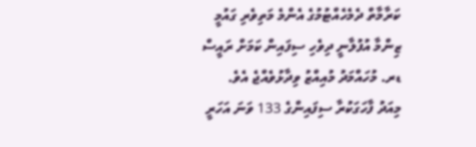ކަރާމާތް ދެމެހެއްޓުމުގެ އެންމެ މަތިވެރި ގައުމީ ޒިންމާ އުފުލާނީ ދިވެހި ސިފައިން ކަމަށް ރައީސް ޑރ. މުހައްމަދު މުއިއްޒު ވިދާޅުވެއްޖެ އެވެ.
މިއަދު ފާހަގަކުރާ ސިފައިންގެ 133 ވަނަ އަހަރީ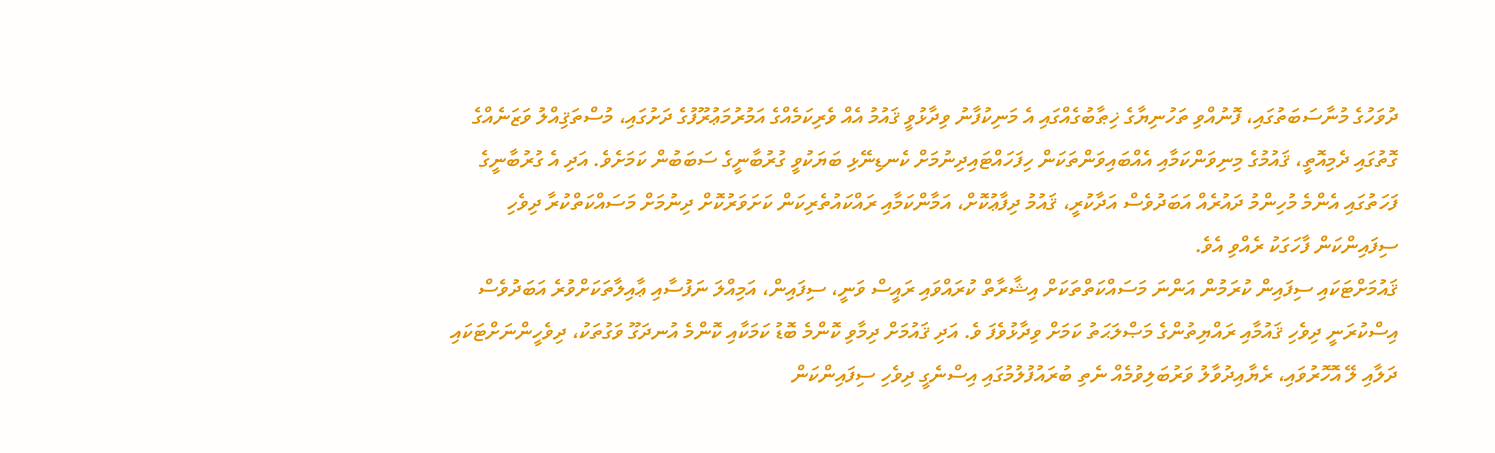ދުވަހުގެ މުނާސަބަތުގައި، ފޮނުއްވި ތަހުނިޔާގެ ޚިޠާބުގެއްގައި އެ މަނިކުފާނު ވިދާޅުވީ ޤައުމު އެއް ވެރިކަމެއްގެ އަމުރުމަޢުރޫފުގެ ދަށުގައި، މުސްތަޤިއްލު ވަޒަނެއްގެ ގޮތުގައި ދެމިއޮތީ، ޤައުމުގެ މިނިވަންކަމާއި އެއްބައިވަންތަކަން ހިފަހައްޓައިދިނުމަށް ކެނޑިނޭޅި ބަޔަކުވީ ގުރުބާނީގެ ސަބަބުން ކަމަށެވެ. އަދި އެ ގުރުބާނީގެ ފަހަތުގައި އެންމެ މުހިންމު ދައުރެއް އަބަދުވެސް އަދާކުރީ، ޤައުމު ދިފާޢުކޮށް، އަމާންކަމާއި ރައްކައުތެރިކަން ކަށަވަރުކޮށް ދިނުމަށް މަސައްކަތްކުރާ ދިވެހި ސިފައިންކަން ފާހަގަކު ރެއްވި އެވެ.
ޤައުމަށްޓަކައި ސިފައިން ކުރަމުން އަންނަ މަސައްކަތްތަކަށް އިޝާރާތް ކުރައްވައި ރައީސް ވަނީ، ސިފައިން، އަމިއްލަ ނަފުސާއި ޢާއިލާތަކަށްވުރެ އަބަދުވެސް އިސްކުރަނީ ދިވެހި ޤައުމާއި ރައްޔިތުންގެ މަޞްލަޙަތު ކަމަށް ވިދާޅުވެފަ ވެ. އަދި ޤައުމަށް ދިމާވި ކޮންމެ ބޮޑު ކަމަކާއި ކޮންމެ އުނދަގޫ ވަގުތަކު، ދިވެހީންނަށްޓަކައި ދަލާއި ލޭ އޮހޮރުވައި، ރެޔާއިދުވާލު ވަރުބަލިވުމެއް ނެތި ބުރައުފުލުމުގައި އިސްނެގީ ދިވެހި ސިފައިންކަން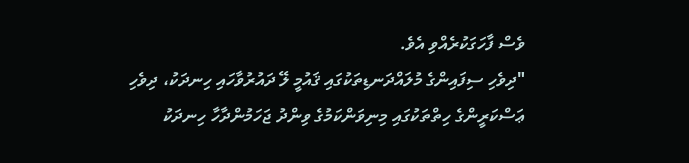ވެސް ފާހަގަކުރެއްވި އެވެ.
"ދިވެހި ސިފައިންގެ މުލައްދަނޑިތަކުގައި ޤައުމީ ލޭ ދައުރުވާހައި ހިނދަކު، ދިވެހި ޢަސްކަރީންގެ ހިތްތަކުގައި މިނިވަންކަމުގެ ވިންދު ޖަހަމުންދާހާ ހިނދަކު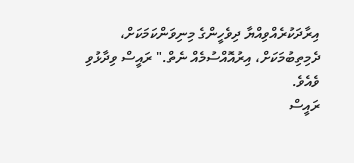އިރާދަކުރެއްވިއްޔާ ދިވެހީންގެ މިނިވަންކަމަކަށް، ދެމިތިބުމަކަށް، އިރުއޮއްސުމެއް ނެތް." ރައީސް ވިދާޅުވި ވެއެވެ.
ރައީސް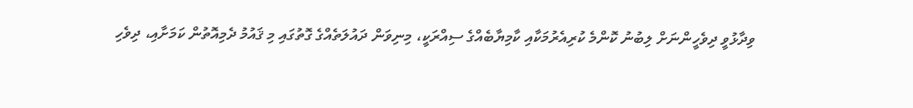ވިދާޅުވީ ދިވެހީންނަށް ލިބުނު ކޮންމެ ކުރިއެރުމަކާއި ކާމިޔާބެއްގެ ސިއްރަކީ، މިނިވަން ދައުލަތެއްގެ ގޮތުގައި މި ޤައުމު ދެމިއޮތުން ކަމަށާއި، ދިވެހި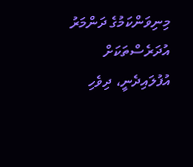މިނިވަންކަމުގެ ދަންމަރު އުދަރެސްތަކަށް އުފުލައިދެނީ، ދިވެހި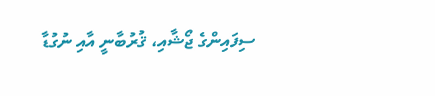ސިފައިންގެ ޖޯޝާއި، ޤުރުބާނީ އާއި ނުގުޑާ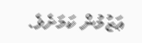ޢަޒުމުން ކަމަށެވެ.